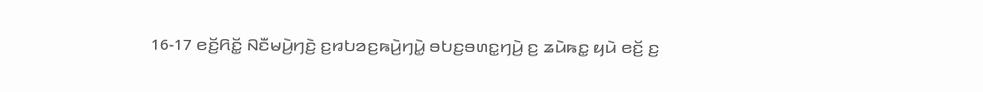16-17 ꤕꤢꤩ꤬ꤖꤢꤩ꤭ ꤡꤢꤪꤗꤣꤧ꤬ꤚꤢꤧ꤬ ꤢ꤬ꤙꤝꤤꤢ꤬ꤒꤣꤧ꤬ꤚꤣꤧ꤭ ꤋꤝꤢ꤬ꤋꤛꤢ꤭ꤚꤣꤧ꤬ ꤢ꤬ ꤘꤣꤧꤒꤢ꤭ ꤟꤣꤧ ꤕꤢꤩ꤬ ꤢ꤬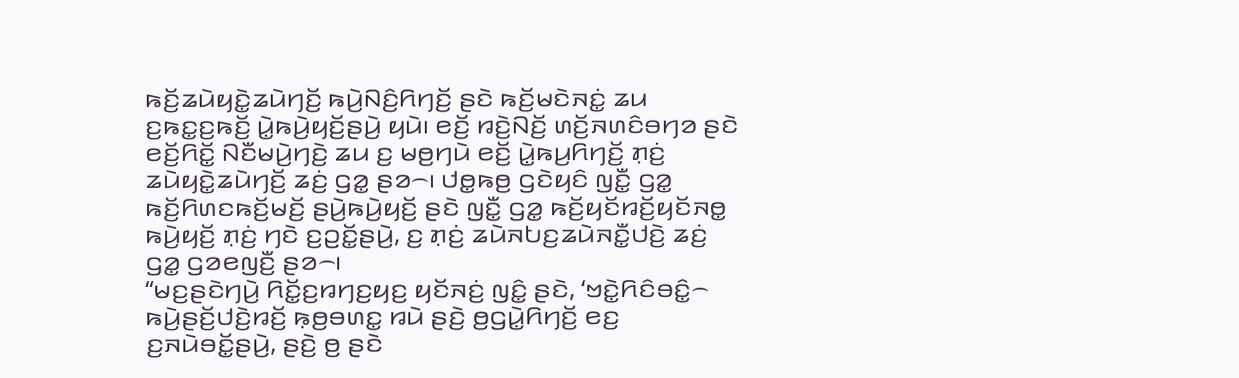ꤒꤢꤩ꤬ꤘꤣꤧꤟꤢꤧ꤭ꤘꤣꤧꤚꤢꤩ꤬ ꤒꤣꤧ꤬ꤡꤢꤨ꤬ꤖꤚꤢꤩ꤬ ꤔꤢꤧ ꤒꤢꤩ꤬ꤗꤢꤧꤏꤢꤦ꤭ ꤘꤣ ꤢ꤬ꤒꤢ꤭ꤢ꤬ꤒꤢꤩ꤬ ꤣꤧ꤭ꤒꤣꤧ꤬ꤟꤢꤩ꤬ꤔꤣꤧ꤬ ꤟꤣꤧ꤯ ꤕꤢꤩ꤬ ꤙꤢꤧ꤬ꤡꤢꤩ꤬ ꤛꤢꤩ꤬ꤏꤛꤢꤨꤋꤚꤤ ꤔꤢꤧ ꤕꤢꤩ꤬ꤖꤢꤩ꤭ ꤡꤢꤪꤗꤣꤧ꤬ꤚꤢꤧ꤬ ꤘꤣ ꤢ꤬ ꤗꤥ꤬ꤚꤣꤧ ꤕꤢꤩ꤬ ꤣꤧ꤭ꤒꤣ꤬ꤖꤚꤢꤩ꤬ ꤊ꤫ꤢꤦ꤬ ꤘꤣꤧꤟꤢꤧ꤭ꤘꤣꤧꤚꤢꤩ꤬ ꤘꤢꤦ꤬ ꤞꤤ꤭ ꤔꤤ꤮꤯ ꤓꤥ꤭ꤒꤥ꤬ ꤞꤢꤧꤟꤢꤨ ꤜꤢꤪ꤭ ꤞꤤ꤭ ꤒꤢꤩ꤬ꤖꤛꤢꤒꤢꤩ꤬ꤗꤢꤩ꤬ ꤔꤣꤧ꤬ꤒꤣꤧ꤬ꤟꤢꤩ꤬ ꤔꤢꤧ ꤜꤢꤪ꤭ ꤞꤤ꤭ ꤒꤢꤩ꤬ꤟꤢꤩꤙꤢꤩ꤬ꤟꤢꤩꤏꤥ꤭ ꤒꤣꤧ꤬ꤟꤢꤩ꤬ ꤊ꤫ꤢꤦ꤬ ꤚꤢꤧ ꤢ꤬ꤑꤢꤩ꤭ꤔꤣꤧ꤬, ꤢ꤬ ꤊ꤫ꤢꤦ꤬ ꤘꤣꤧꤏꤝꤢ꤬ꤘꤣꤧꤏꤢꤪ꤭ꤓꤢꤧ꤬ ꤘꤢꤦ꤬ ꤞꤤ꤭ ꤞꤤꤕꤜꤢꤪ꤬ ꤔꤤ꤮꤯
“ꤗꤢ꤬ꤔꤢꤧꤚꤣꤧ꤬ ꤖꤢꤩ꤭ꤢ꤬ꤙꤚꤢ꤬ꤟꤢ꤬ ꤟꤢꤩꤏꤢꤦ꤬ ꤜꤢꤨ꤭ ꤔꤢꤧ, ‘ꤠꤢꤧ꤭ꤖꤢꤨꤋꤢꤨ꤭꤮ ꤒꤣꤧ꤬ꤔꤢꤩ꤬ꤓꤢꤧ꤬ꤙꤢꤩ꤬ ꤒ꤫ꤥ꤬ꤋꤛꤢ꤭ ꤙꤣꤧ ꤔꤢꤧ꤬ ꤥ꤬ꤞꤣꤧ꤭ꤖꤚꤢꤩ꤬ ꤕꤢ꤬ ꤢ꤬ꤏꤣꤧꤋꤢꤩ꤭ꤔꤣꤧ꤬, ꤔꤢꤧ꤬ ꤥ꤬ ꤔꤢꤧ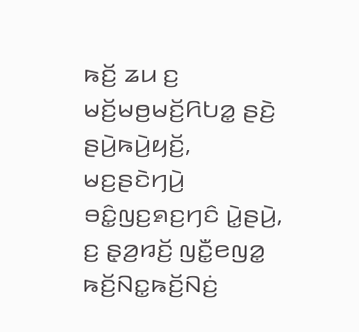ꤒꤢꤩ꤬ ꤘꤣ ꤢ꤬ ꤗꤢꤩ꤬ꤗꤥ꤬ꤗꤢꤩ꤬ꤖꤝꤤ꤭ ꤔꤢꤧ꤬ ꤔꤣꤧ꤬ꤒꤣꤧ꤬ꤟꤢꤩ꤬, ꤗꤢ꤬ꤔꤢꤧꤚꤣꤧ꤬ ꤋꤢꤨ꤭ꤜꤢ꤬ꤎꤢ꤬ꤚꤢꤨ ꤣꤧ꤭ꤔꤣꤧ꤬, ꤢ꤬ ꤔ꤫ꤤ꤬ꤙꤢꤩ꤬ ꤜꤢꤪ꤭ꤕꤜꤤ꤭ ꤒꤢꤩ꤬ꤡꤢ꤭ꤒꤢꤩ꤬ꤡꤢꤦ꤬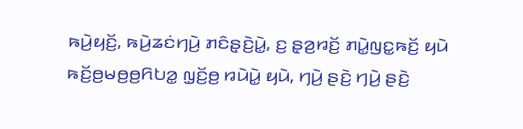ꤒꤣꤧ꤬ꤟꤢꤩ꤬, ꤒꤣꤧ꤬ꤘꤢꤦꤚꤣꤧ꤬ ꤊꤢꤨꤔ꤫ꤢꤧ꤬ꤣꤧ꤭, ꤢ꤬ ꤔ꤫ꤤ꤬ꤙꤢꤩ꤬ ꤊꤣꤧ꤭ꤜꤢ꤭ꤒꤢꤩ꤬ ꤟꤣꤧ ꤒꤢꤩ꤬ꤥ꤬ꤗꤥ꤬ꤥ꤬ꤖꤝꤤ꤭ ꤜ꤫ꤢꤩ꤬ꤥ꤬ ꤙꤣꤧꤣꤧ꤭ ꤟꤣꤧ, ꤚꤣꤧ꤬ ꤔꤢꤧ꤬ ꤚꤣꤧ꤬ ꤔꤢꤧ꤬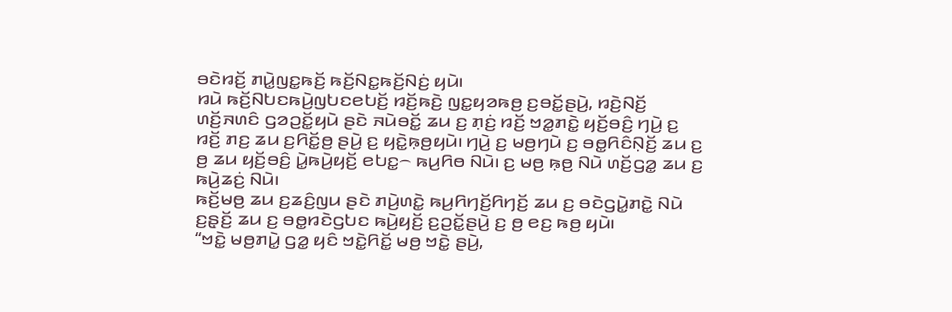ꤋꤢꤧꤙꤢꤩ꤬ ꤊꤣꤧ꤭ꤜꤢ꤭ꤒꤢꤩ꤬ ꤒꤢꤩ꤬ꤡꤢ꤭ꤒꤢꤩ꤬ꤡꤢꤦ꤬ ꤟꤣꤧ꤯
ꤙꤣꤧ ꤒꤢꤩ꤬ꤡꤝꤢꤒꤣꤧ꤬ꤜꤝꤢꤕꤝꤢꤩ꤬ ꤙꤢꤩ꤬ꤒꤢꤧ꤬ ꤜꤢ꤭ꤟꤤꤒꤥ꤬ ꤢ꤬ꤋꤢꤩ꤭ꤔꤣꤧ꤬, ꤙꤢꤧ꤬ꤡꤢꤩ꤬ ꤛꤢꤩ꤬ꤏꤛꤢꤨ ꤞꤤꤑꤢꤩ꤭ꤟꤣꤧ ꤔꤢꤧ ꤏꤣꤧꤋꤢꤩ꤭ ꤘꤣ ꤢ꤬ ꤊ꤫ꤢꤦ꤬ ꤙꤢꤩ꤬ ꤠꤤ꤭ꤊꤢꤧ꤭ ꤟꤢꤩ꤬ꤋꤢꤨ꤬ ꤚꤣꤧ꤬ ꤢ꤬ ꤙꤢꤩ꤬ ꤊꤢ꤬ ꤘꤣ ꤢ꤬ꤖꤢꤩ꤭ꤥ꤬ ꤔꤣꤧ꤬ ꤢ꤬ ꤟꤢꤧ꤭ꤒ꤫ꤥ꤬ꤟꤣꤧ꤯ ꤚꤣꤧ꤬ ꤢ꤬ ꤗꤥ꤬ꤚꤣꤧ ꤢ꤬ ꤋꤥ꤭ꤖꤢꤨꤡ꤫ꤢꤩ꤬ ꤘꤣ ꤢ꤬ ꤥ꤬ ꤘꤣ ꤟꤢꤩ꤬ꤋꤢꤨ꤬ ꤣꤧ꤭ꤒꤣꤧ꤬ꤟꤢꤩ꤬ ꤕꤝꤢ꤭꤮ ꤒꤣ꤬ꤖꤥ ꤡꤣꤧ꤯ ꤢ꤬ ꤗꤥ꤬ ꤒ꤫ꤥ꤬ ꤡꤣꤧ ꤛꤢꤩ꤬ꤞꤤ꤭ ꤘꤣ ꤢ꤬ ꤒꤣꤧ꤬ꤘꤢꤦ꤬ ꤡꤣꤧ꤯
ꤒꤢꤩ꤬ꤗꤥ꤬ ꤘꤣ ꤢ꤬ꤘꤢꤨ꤬ꤜꤣ ꤔꤢꤧ ꤊꤣꤧ꤬ꤛꤢꤧ꤭ ꤒꤣ꤬ꤖꤚꤢꤩ꤬ꤖꤚꤢꤩ꤬ ꤘꤣ ꤢ꤬ ꤋꤢꤧꤞꤣꤧ꤭ꤊꤢꤧ꤭ ꤡꤣꤧ ꤢ꤬ꤔ꤫ꤢꤩ꤬ ꤘꤣ ꤢ꤬ ꤋꤥ꤭ꤙꤢꤧꤞꤝꤢ ꤒꤣꤧ꤬ꤟꤢꤩ꤬ ꤢ꤬ꤑꤢꤩ꤭ꤔꤣꤧ꤬ ꤢ꤬ ꤥ꤬ ꤕꤢ꤬ ꤒꤥ꤬ ꤟꤣꤧ꤯
“ꤠꤢꤧ꤭ ꤗꤥ꤬ꤊꤣꤧ꤭ ꤞꤤ꤭ ꤟꤢꤨ ꤠꤢꤧ꤭ꤖꤢꤩ꤭ ꤗꤥ꤬ ꤠꤢꤧ꤭ ꤔꤣꤧ꤬,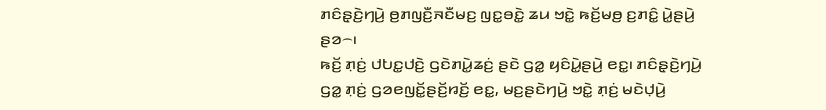ꤊꤢꤨꤔ꤫ꤢꤧ꤬ꤚꤣꤧ꤬ ꤥ꤬ꤊꤜꤢꤪ꤬ꤏꤢꤪꤗꤢ꤬ ꤜꤢ꤭ꤋꤢꤧ꤭ ꤘꤣ ꤠꤢꤧ꤭ ꤒꤢꤩ꤬ꤗꤥ꤬ ꤢ꤬ꤊꤢꤨ꤭ ꤣꤧ꤭ꤔꤣꤧ꤬ ꤔꤤ꤮꤯
ꤒꤢꤩ꤬ ꤊ꤫ꤢꤦ꤬ ꤓꤝꤢ꤭ꤓꤢꤧ꤬ ꤞꤢꤧꤊꤣꤧ꤭ꤘꤢꤦ꤬ ꤔꤢꤧ ꤞꤤ꤭ ꤟꤢꤨꤣꤧ꤭ꤔꤣꤧ꤬ ꤕꤢ꤭꤯ ꤊꤢꤨꤔ꤫ꤢꤧ꤬ꤚꤣꤧ꤬ ꤞꤤ꤭ ꤊ꤫ꤢꤦ꤬ ꤞꤤꤕꤜꤢꤩ꤭ꤔꤢꤩ꤬ꤙꤢꤩ꤬ ꤕꤢ꤭, ꤗꤢ꤬ꤔꤢꤧꤚꤣꤧ꤬ ꤠꤢꤧ꤭ ꤊ꤫ꤢꤦ꤬ ꤗꤢꤧꤓ꤫ꤣꤧ꤬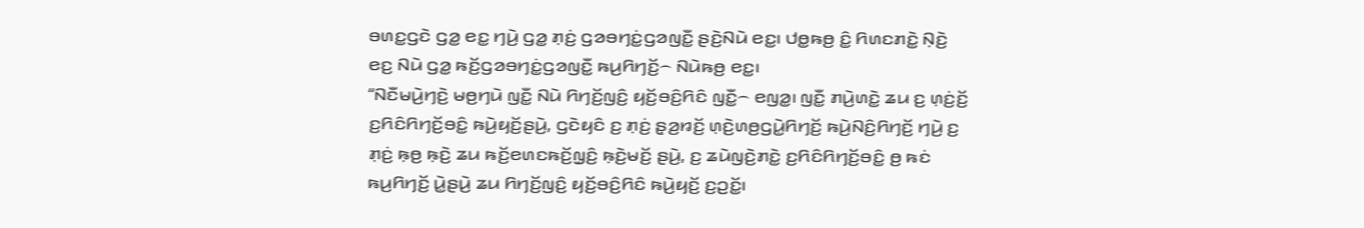ꤋꤛꤢ꤭ꤞꤢꤧ ꤞꤤ꤭ ꤕꤢ꤭ ꤚꤣꤧ꤬ ꤞꤤ꤭ ꤊ꤫ꤢꤦ꤬ ꤞꤤꤋꤚꤢꤦ꤭ꤞꤤꤜꤢꤪ꤭ ꤔꤢꤧ꤬ꤡꤣꤧ ꤕꤢ꤭꤯ ꤓꤥ꤭ꤒꤥ꤬ ꤢꤨ꤭ ꤖꤛꤢꤊꤢꤧ꤭ ꤡ꤫ꤢꤧ꤬ ꤕꤢ꤬ ꤡꤣꤧ ꤞꤤ꤭ ꤒꤢꤩ꤬ꤞꤤꤋꤚꤢꤦ꤭ꤞꤤꤜꤢꤪ꤭ ꤒꤣ꤬ꤖꤚꤢꤩ꤬꤮ ꤡꤣꤧꤒꤥ꤬ ꤕꤢ꤭꤯
“ꤡꤢꤪꤗꤣꤧ꤬ꤚꤢꤧ꤬ ꤗꤥ꤬ꤚꤣꤧ ꤜꤢꤪ꤭ ꤡꤣꤧ ꤖꤚꤢꤩ꤬ꤜꤢꤨ꤬ ꤟꤢꤩ꤬ꤋꤢꤨ꤬ꤖꤢꤨ ꤜꤢꤪ꤭꤮ ꤕꤜꤤ꤭꤯ ꤜꤢꤪ꤭ ꤊꤣꤧ꤬ꤛꤢꤧ꤭ ꤘꤣ ꤢ꤬ ꤛ꤫ꤢꤦ꤬ꤢꤩ꤬ ꤢ꤬ꤖꤢꤨꤖꤚꤢꤩ꤬ꤋꤢꤨ꤭ ꤒꤣꤧ꤬ꤟꤢꤩ꤬ꤔꤣꤧ꤬, ꤞꤢꤧꤟꤢꤨ ꤢ꤬ ꤊ꤫ꤢꤦ꤬ ꤔ꤫ꤤ꤬ꤙꤢꤩ꤬ ꤛ꤫ꤢꤧ꤬ꤛꤥ꤬ꤞꤣꤧ꤭ꤖꤚꤢꤩ꤬ ꤒꤣꤧ꤬ꤡꤢꤨ꤬ꤖꤚꤢꤩ꤬ ꤚꤣꤧ꤬ ꤢ꤬ ꤊ꤫ꤢꤦ꤬ ꤒ꤫ꤥ꤬ ꤒ꤫ꤢꤧ꤬ ꤘꤣ ꤒꤢꤩ꤬ꤕꤛꤢꤒꤢꤩ꤬ꤜ꤫ꤢꤨ꤬ ꤒ꤫ꤢꤧ꤬ꤗꤢꤩ꤬ ꤔꤣꤧ꤬, ꤢ꤬ ꤘꤣꤧꤜꤢꤧ꤬ꤊꤢꤧ꤭ ꤢ꤬ꤖꤢꤨꤖꤚꤢꤩ꤬ꤋꤢꤨ꤭ ꤥ꤬ ꤒꤢꤦ ꤒꤣ꤬ꤖꤚꤢꤩ꤬ ꤣꤧ꤭ꤔꤣꤧ꤬ ꤘꤣ ꤖꤚꤢꤩ꤬ꤜꤢꤨ꤬ ꤟꤢꤩ꤬ꤋꤢꤨ꤬ꤖꤢꤨ ꤒꤣꤧ꤬ꤟꤢꤩ꤬ ꤢ꤬ꤑꤢꤩ꤭꤯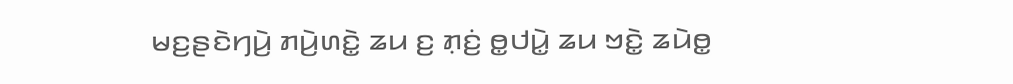ꤗꤢ꤬ꤔꤢꤧꤚꤣꤧ꤬ ꤊꤣꤧ꤬ꤛꤢꤧ꤭ ꤘꤣ ꤢ꤬ ꤊ꤫ꤢꤦ꤬ ꤥ꤭ꤓꤣꤧ꤭ ꤘꤣ ꤠꤢꤧ꤭ ꤘꤣꤧꤥ꤭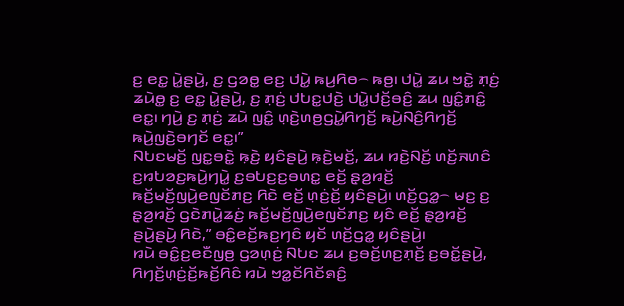ꤢ꤬ ꤕꤢ꤭ ꤣꤧ꤭ꤔꤣꤧ꤬, ꤢ꤬ ꤞꤤꤥ꤭ ꤕꤢ꤬ ꤓꤣꤧ꤭ ꤒꤣ꤬ꤖꤥ꤮ ꤒꤥ꤬꤯ ꤓꤣꤧ꤭ ꤘꤣ ꤠꤢꤧ꤭ ꤊ꤫ꤢꤦ꤬ ꤘꤣꤧꤥ꤭ ꤢ꤬ ꤕꤢ꤭ ꤣꤧ꤭ꤔꤣꤧ꤬, ꤢ꤬ ꤊ꤫ꤢꤦ꤬ ꤓꤝꤢ꤭ꤓꤢꤧ꤬ ꤓꤣꤧ꤭ꤓꤢꤩ꤬ꤋꤢꤨ꤬ ꤘꤣ ꤜꤢꤨ꤭ꤊꤢꤨ꤭ ꤕꤢ꤭꤯ ꤚꤣꤧ꤬ ꤢ꤬ ꤊ꤫ꤢꤦ꤬ ꤘꤣꤧ ꤜꤢꤨ꤭ ꤛ꤫ꤢꤧ꤬ꤛꤥ꤬ꤞꤣꤧ꤭ꤖꤚꤢꤩ꤬ ꤒꤣꤧ꤬ꤡꤢꤨ꤬ꤖꤚꤢꤩ꤬ ꤒꤣꤧ꤬ꤜꤢꤧ꤬ꤋꤚꤢꤩ ꤕꤢ꤭꤯”
ꤡꤝꤢꤗꤢꤩ꤬ ꤜꤢ꤭ꤋꤢꤧ꤭ ꤒ꤫ꤢꤧ꤬ ꤟꤢꤨꤔꤣꤧ꤬ ꤒ꤫ꤢꤧ꤬ꤗꤢꤩ꤬, ꤘꤣ ꤙꤢꤧ꤬ꤡꤢꤩ꤬ ꤛꤢꤩ꤬ꤏꤛꤢꤨ ꤢ꤬ꤙꤝꤤꤢ꤬ꤒꤣꤧ꤬ꤚꤣꤧ꤭ ꤢ꤬ꤋꤝꤢ꤬ꤢ꤬ꤋꤛꤢ꤭ ꤕꤢꤩ꤬ ꤔ꤫ꤤ꤬ꤙꤢꤩ꤬ ꤒꤢꤩ꤬ꤗꤢꤩ꤬ꤜꤣꤧ꤬ꤕꤜꤢꤩꤊꤢ꤬ ꤖꤢꤧ ꤕꤢꤩ꤬ ꤛ꤫ꤢꤦ꤬ꤢꤩ꤬ ꤟꤢꤨꤔꤣꤧ꤬꤯ ꤛꤢꤩ꤬ꤞꤤ꤭꤮ ꤗꤢ꤬ ꤢ꤬ ꤔ꤫ꤤ꤬ꤙꤢꤩ꤬ ꤞꤢꤧꤊꤣꤧ꤭ꤘꤢꤦ꤬ ꤒꤢꤩ꤬ꤗꤢꤩ꤬ꤜꤣꤧ꤬ꤕꤜꤢꤩꤊꤢ꤬ ꤟꤢꤨ ꤕꤢꤩ꤬ ꤔ꤫ꤤ꤬ꤙꤢꤩ꤬ ꤔꤣꤧ꤬ꤔꤣꤧ꤬ ꤖꤢꤧ,” ꤋꤢꤨ꤭ꤕꤢꤩ꤬ꤒꤢ꤬ꤚꤢꤨ ꤟꤢꤩ ꤛꤢꤩ꤬ꤞꤤ꤭ ꤟꤢꤨꤔꤣꤧ꤬꤯
ꤙꤣꤧ ꤋꤢꤨ꤭ꤢ꤬ꤕꤢꤪꤜꤥ꤬ ꤞꤤꤛ꤫ꤢꤦ꤬ ꤡꤝꤢ ꤘꤣ ꤢ꤬ꤋꤢꤩ꤬ꤛꤢ꤬ꤊ꤫ꤢꤩ꤬ ꤢ꤬ꤋꤢꤩ꤭ꤔꤣꤧ꤬, ꤖꤚꤢꤩ꤬ꤛ꤫ꤢꤦ꤬ꤢꤩ꤬ꤒꤢꤩ꤬ꤖꤢꤨ ꤙꤣꤧ ꤠꤤ꤭ꤢꤩꤖꤢꤩꤎꤢꤨ꤬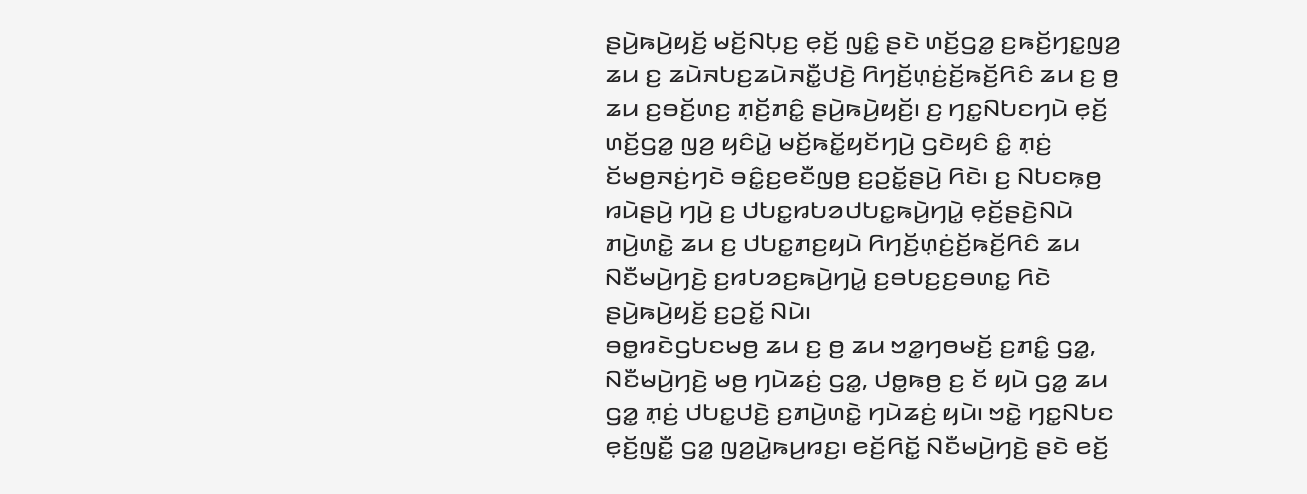ꤔꤣꤧ꤬ꤒꤣꤧ꤬ꤟꤢꤩ꤬ ꤗꤢꤩ꤬ꤡꤝ꤫ꤢ꤬ ꤕ꤫ꤢꤩ꤬ ꤜꤢꤨ꤭ ꤔꤢꤧ ꤛꤢꤩ꤬ꤞꤤ꤭ ꤢ꤬ꤒꤢꤩ꤬ꤚꤢ꤭ꤜꤤ꤬ ꤘꤣ ꤢ꤬ ꤘꤣꤧꤏꤝꤢ꤬ꤘꤣꤧꤏꤢꤪ꤭ꤓꤢꤧ꤬ ꤖꤚꤢꤩ꤬ꤛ꤫ꤢꤦ꤬ꤢꤩ꤬ꤒꤢꤩ꤬ꤖꤢꤨ ꤘꤣ ꤢ꤬ ꤥ꤬ ꤘꤣ ꤢ꤬ꤋꤢꤩ꤬ꤛꤢ꤬ ꤊ꤫ꤢꤩ꤬ꤊꤢꤨ꤭ ꤔꤣꤧ꤬ꤒꤣꤧ꤬ꤟꤢꤩ꤬꤯ ꤢ꤬ ꤚꤢ꤭ꤡꤝꤢꤚꤣꤧ ꤕ꤫ꤢꤩ꤬ ꤛꤢꤩ꤬ꤞꤤ꤭ ꤜꤤ꤬ ꤟꤢꤨꤣꤧ꤭ ꤗꤢꤩ꤬ꤒꤢꤩ꤭ꤟꤢꤩꤚꤣꤧ꤬ ꤞꤢꤧꤟꤢꤨ ꤢꤨ꤭ ꤊ꤫ꤢꤦ꤬ ꤢꤩꤗꤥ꤬ꤏꤢꤦ꤬ꤚꤢꤧ ꤋꤢꤨ꤭ꤢ꤬ꤕꤢꤪꤜꤥ꤬ ꤢ꤬ꤑꤢꤩ꤭ꤔꤣꤧ꤬ ꤖꤢꤧ꤯ ꤢ꤬ ꤡꤝꤢꤒ꤫ꤥ꤬ ꤙꤣꤧꤔꤣꤧ꤬ ꤚꤣꤧ꤬ ꤢ꤬ ꤓꤝꤢ꤭ꤙꤝꤤꤓꤝꤢ꤭ꤒꤣꤧ꤬ꤚꤣꤧ꤭ ꤕ꤫ꤢꤩ꤬ꤔꤢꤧ꤬ꤡꤣꤧ ꤊꤣꤧ꤬ꤛꤢꤧ꤭ ꤘꤣ ꤢ꤬ ꤓꤝꤢ꤭ꤊꤢ꤬ꤟꤣꤧ ꤖꤚꤢꤩ꤬ꤛ꤫ꤢꤦ꤬ꤢꤩ꤬ꤒꤢꤩ꤬ꤖꤢꤨ ꤘꤣ ꤡꤢꤪꤗꤣꤧ꤬ꤚꤢꤧ꤬ ꤢ꤬ꤙꤝꤤꤢ꤬ꤒꤣꤧ꤬ꤚꤣꤧ꤭ ꤢ꤬ꤋꤝꤢ꤬ꤢ꤬ꤋꤛꤢ꤭ ꤖꤢꤧ ꤔꤣꤧ꤬ꤒꤣꤧ꤬ꤟꤢꤩ꤬ ꤢ꤬ꤑꤢꤩ꤭ ꤡꤣꤧ꤯
ꤋꤥ꤭ꤙꤢꤧꤞꤝꤢꤗꤥ꤬ ꤘꤣ ꤢ꤬ ꤥ꤬ ꤘꤣ ꤠꤤ꤭ꤚꤥꤗꤢꤩ꤬ ꤢ꤬ꤊꤢꤨ꤭ ꤞꤤ꤭, ꤡꤢꤪꤗꤣꤧ꤬ꤚꤢꤧ꤬ ꤗꤥ꤬ ꤚꤣꤧꤘꤢꤦ꤬ ꤞꤤ꤭, ꤓꤥ꤭ꤒꤥ꤬ ꤢ꤬ ꤢꤩ ꤟꤣꤧ ꤞꤤ꤭ ꤘꤣ ꤞꤤ꤭ ꤊ꤫ꤢꤦ꤬ ꤓꤝꤢ꤭ꤓꤢꤧ꤬ ꤢ꤬ꤊꤣꤧ꤬ꤛꤢꤧ꤭ ꤚꤣꤧꤘꤢꤦ꤬ ꤟꤣꤧ꤯ ꤠꤢꤧ꤭ ꤚꤢ꤭ꤡꤝꤢ ꤕ꤫ꤢꤩ꤬ꤜꤢꤪ꤭ ꤞꤤ꤭ ꤜꤤ꤬ꤣꤧ꤭ꤒꤣ꤬ꤙꤢ꤬꤯ ꤕꤢꤩ꤬ꤖꤢꤩ꤭ ꤡꤢꤪꤗꤣꤧ꤬ꤚꤢꤧ꤬ ꤔꤢꤧ ꤕꤢꤩ꤬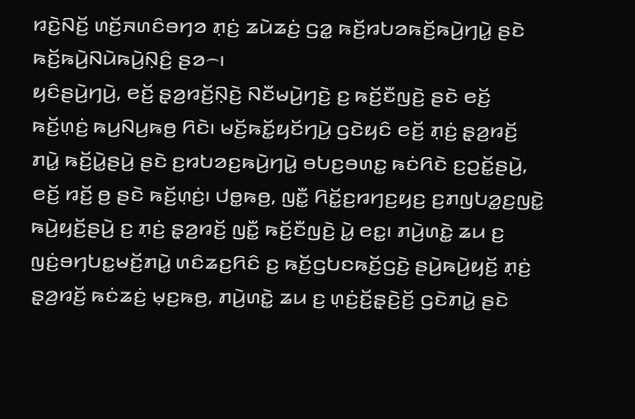ꤙꤢꤧ꤬ꤡꤢꤩ꤬ ꤛꤢꤩ꤬ꤏꤛꤢꤨꤋꤚꤤ ꤊ꤫ꤢꤦ꤬ ꤘꤣꤧꤘꤢꤦ꤬ ꤞꤤ꤭ ꤒꤢꤩ꤬ꤙꤝꤤꤒꤢꤩ꤬ꤒꤣꤧ꤬ꤚꤣꤧ꤭ ꤔꤢꤧ ꤒꤢꤩ꤬ꤒꤣꤧ꤬ꤡꤣꤧꤒꤣꤧ꤬ꤡ꤫ꤢꤨ꤬ ꤔꤤ꤮꤯
ꤟꤢꤨꤔꤣꤧ꤬ꤚꤣꤧ꤬, ꤕꤢꤩ꤬ ꤔ꤫ꤤ꤬ꤙꤢꤩ꤬ꤡ꤫ꤢꤧ꤬ ꤡꤢꤪꤗꤣꤧ꤬ꤚꤢꤧ꤬ ꤢ꤬ ꤒꤢꤩ꤬ꤢꤪꤜꤢꤧ꤬ ꤔꤢꤧ ꤕꤢꤩ꤬ ꤒꤢꤩ꤬ꤛ꤫ꤢꤦ꤬ ꤒꤣ꤬ꤡꤣ꤬ꤒꤥ꤬ ꤖꤢꤧ꤯ ꤗꤢꤩ꤬ꤒꤢꤩ꤭ꤟꤢꤩꤚꤣꤧ꤬ ꤞꤢꤧꤟꤢꤨ ꤕꤢꤩ꤬ ꤊ꤫ꤢꤦ꤬ ꤔ꤫ꤤ꤬ꤙꤢꤩ꤬ ꤊꤣꤧ꤭ ꤒꤢꤩ꤬ꤣꤧ꤭ꤔꤣꤧ꤬ ꤔꤢꤧ ꤢ꤬ꤙꤝꤤꤢ꤬ꤒꤣꤧ꤬ꤚꤣꤧ꤭ ꤋꤝꤢ꤬ꤋꤛꤢ꤭ ꤒꤢꤦꤖꤢꤧ ꤢ꤬ꤑꤢꤩ꤭ꤔꤣꤧ꤬, ꤕꤢꤩ꤬ ꤙꤢꤩ꤬ ꤥ꤬ ꤔꤢꤧ ꤒꤢꤩ꤬ꤛ꤫ꤢꤦ꤬꤯ ꤓꤥ꤭ꤒꤥ꤬, ꤜꤢꤪ꤭ ꤖꤢꤩ꤭ꤢ꤬ꤙꤚꤢ꤬ꤟꤢ꤬ ꤢ꤬ꤊꤜꤝꤤ꤭ꤢ꤬ꤜꤢꤧ꤭ ꤒꤣꤧ꤬ꤟꤢꤩ꤬ꤔꤣꤧ꤬ ꤢ꤬ ꤊ꤫ꤢꤦ꤬ ꤔ꤫ꤤ꤬ꤙꤢꤩ꤬ ꤜꤢꤪ꤭ ꤒꤢꤩ꤬ꤢꤪꤜꤢꤧ꤬ ꤣꤧ꤭ ꤕꤢ꤭꤯ ꤊꤣꤧ꤬ꤛꤢꤧ꤭ ꤘꤣ ꤢ꤬ ꤜꤢꤦ꤬ꤋꤚꤝꤢ꤭ꤗꤢꤩ꤬ꤊꤣꤧ꤭ ꤛꤢꤨꤘꤢ꤬ꤖꤢꤨ ꤢ꤬ ꤒꤢꤩ꤬ꤞꤝꤢꤒꤢꤩ꤬ꤞꤢꤧ꤬ ꤔꤣꤧ꤬ꤒꤣꤧ꤬ꤟꤢꤩ꤬ ꤊ꤫ꤢꤦ꤬ ꤔ꤫ꤤ꤬ꤙꤢꤩ꤬ ꤒꤢꤦꤘꤢꤦ꤬ ꤗ꤫ꤢ꤬ꤒꤥ꤬, ꤊꤣꤧ꤬ꤛꤢꤧ꤭ ꤘꤣ ꤢ꤬ ꤛ꤫ꤢꤦ꤬ꤢꤩ꤬ꤔ꤫ꤢꤧ꤬ꤢꤩ꤬ ꤞꤢꤧꤊꤣꤧ꤭ ꤔꤢꤧ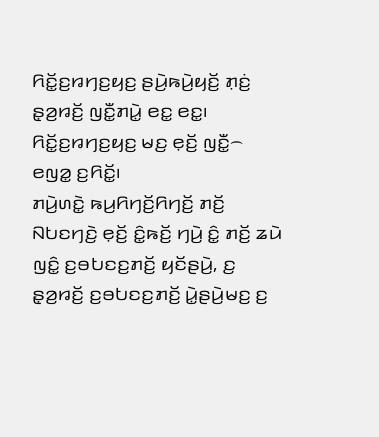ꤖꤢꤩ꤭ꤢ꤬ꤙꤚꤢ꤬ꤟꤢ꤬ ꤔꤣꤧ꤬ꤒꤣꤧ꤬ꤟꤢꤩ꤬ ꤊ꤫ꤢꤦ꤬ ꤔ꤫ꤤ꤬ꤙꤢꤩ꤬ ꤜꤢꤪ꤭ꤊꤣꤧ꤭ ꤕꤢ꤭ ꤕꤢ꤭꤯ ꤖꤢꤩ꤭ꤢ꤬ꤙꤚꤢ꤬ꤟꤢ꤬ ꤗꤢ꤬ ꤕ꤫ꤢꤩ꤬ ꤜꤢꤪ꤭꤮ ꤕꤜꤤ꤭ ꤢ꤬ꤖꤢꤩ꤭꤯
ꤊꤣꤧ꤬ꤛꤢꤧ꤭ ꤒꤣ꤬ꤖꤚꤢꤩ꤬ꤖꤚꤢꤩ꤬ ꤊꤢꤩ꤬ ꤡꤝꤢꤚꤢꤧ꤬ ꤕ꤫ꤢꤩ꤬ ꤢꤨ꤭ꤒꤢꤩ꤬ ꤚꤣꤧ꤬ ꤢꤨ꤭ ꤊꤢꤩ꤬ ꤘꤣꤧ ꤜꤢꤨ꤭ ꤢ꤬ꤋꤝꤢꤢ꤬ꤊꤢꤩ꤬ ꤟꤢꤩꤔꤣꤧ꤬, ꤢ꤬ ꤔ꤫ꤤ꤬ꤙꤢꤩ꤬ ꤢ꤬ꤋꤝꤢꤢ꤬ꤊꤢꤩ꤬ ꤣꤧ꤭ꤔꤣꤧ꤬ꤗꤢ꤬ ꤢ꤬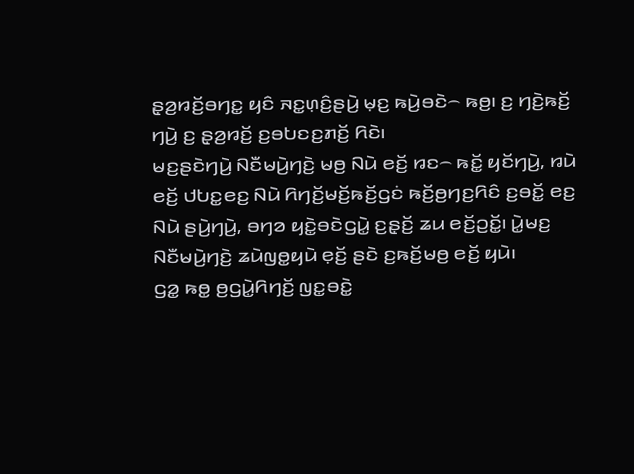ꤔ꤫ꤤ꤬ꤙꤢꤩ꤬ꤋꤚꤢ꤭ ꤟꤢꤨ ꤏꤢ꤭ꤛ꤫ꤢꤨ꤬ꤔꤣꤧ꤬ ꤗ꤫ꤢ꤬ ꤒꤣꤧ꤬ꤋꤢꤧ꤮ ꤒꤥ꤬꤯ ꤢ꤬ ꤚꤢꤧ꤬ꤒꤢꤩ꤬ ꤚꤣꤧ꤬ ꤢ꤬ ꤔ꤫ꤤ꤬ꤙꤢꤩ꤬ ꤢ꤬ꤋꤝꤢꤢ꤬ꤊꤢꤩ꤬ ꤖꤢꤧ꤯
ꤗꤢ꤬ꤔꤢꤧꤚꤣꤧ꤬ ꤡꤢꤪꤗꤣꤧ꤬ꤚꤢꤧ꤬ ꤗꤥ꤬ ꤡꤣꤧ ꤕꤢꤩ꤬ ꤙꤢ꤮ ꤒꤢꤩ꤭ ꤟꤢꤩꤚꤣꤧ꤬, ꤙꤣꤧ ꤕꤢꤩ꤬ ꤓꤝꤢ꤭ꤕꤢ꤬ ꤡꤣꤧ ꤖꤚꤢꤩ꤬ꤗꤢꤩ꤬ꤒꤢꤩ꤬ꤞꤢꤦ ꤒꤢꤩ꤬ꤥ꤬ꤚꤢ꤬ꤖꤢꤨ ꤢ꤬ꤋꤢꤩ꤭ ꤕꤢ꤬ ꤡꤣꤧ ꤔꤣꤧ꤬ꤚꤣꤧ꤬, ꤋꤚꤤ ꤟꤢꤧ꤭ꤋꤢꤧꤞꤣꤧ꤭ ꤢ꤬ꤔ꤫ꤢꤩ꤬ ꤘꤣ ꤕꤢꤩ꤬ꤑꤢꤩ꤭꤯ ꤣꤧ꤭ꤗꤢ꤬ ꤡꤢꤪꤗꤣꤧ꤬ꤚꤢꤧ꤬ ꤘꤣꤧꤜꤥ꤭ꤟꤣꤧ ꤕ꤫ꤢꤩ꤬ ꤔꤢꤧ ꤢ꤬ꤒꤢꤩ꤬ꤗꤥ꤬ ꤕꤢꤩ꤬ ꤟꤣꤧ꤯
ꤞꤤ꤭ ꤒꤥ꤭ ꤥ꤬ꤞꤣꤧ꤭ꤖꤚꤢꤩ꤬ ꤜꤢ꤭ꤋꤢꤧ꤭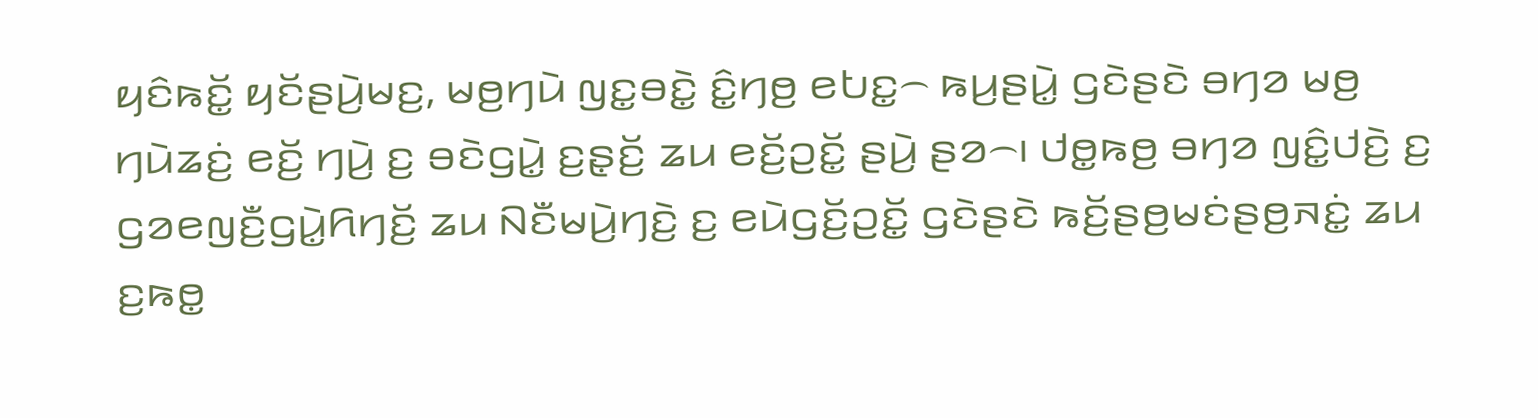ꤟꤢꤨꤒꤢꤩ꤭ ꤟꤢꤩꤔꤣꤧ꤬ꤗꤢ꤬, ꤗꤥ꤬ꤚꤣꤧ ꤜꤢ꤭ꤋꤢꤧ꤭ ꤢꤨ꤭ꤚꤥ꤬ ꤕꤝꤢ꤭꤮ ꤒꤣ꤬ꤔꤣꤧ꤭ ꤞꤢꤧꤔꤢꤧ ꤋꤚꤤ ꤗꤥ꤬ ꤚꤣꤧꤘꤢꤦ꤬ ꤕꤢꤩ꤬ ꤚꤣꤧ꤬ ꤢ꤬ ꤋꤢꤧꤞꤣꤧ꤭ ꤢ꤬ꤔ꤫ꤢꤩ꤬ ꤘꤣ ꤕꤢꤩ꤬ꤑꤢꤩ꤭ ꤔꤣꤧ꤬ ꤔꤤ꤮꤯ ꤓꤥ꤭ꤒꤥ꤬ ꤋꤚꤤ ꤜꤢꤨ꤭ꤓꤢꤧ꤬ ꤢ꤬ ꤞꤤꤕꤜꤢꤪ꤬ꤞꤣꤧ꤭ꤖꤚꤢꤩ꤬ ꤘꤣ ꤡꤢꤪꤗꤣꤧ꤬ꤚꤢꤧ꤬ ꤢ꤬ ꤕꤣꤧꤞꤢꤩ꤬ꤑꤢꤩ꤭ ꤞꤢꤧꤔꤢꤧ ꤒꤢꤩ꤬ꤔꤥ꤬ꤗꤢꤦꤔꤥ꤬ꤏꤢꤦ꤭ ꤘꤣ ꤢ꤬ꤒꤥ꤭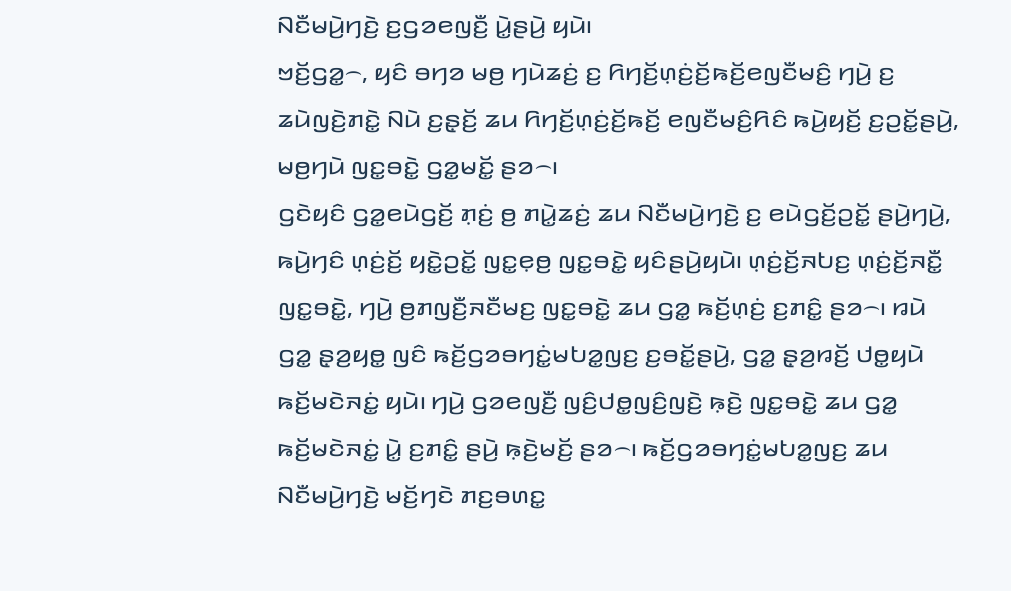ꤡꤢꤪꤗꤣꤧ꤬ꤚꤢꤧ꤬ ꤢ꤬ꤞꤤꤕꤜꤢꤪ꤬ ꤣꤧ꤭ꤔꤣꤧ꤬ ꤟꤣꤧ꤯
ꤠꤢꤩ꤬ꤞꤤ꤭꤮, ꤟꤢꤨ ꤋꤚꤤ ꤗꤥ꤬ ꤚꤣꤧꤘꤢꤦ꤬ ꤢ꤬ ꤖꤚꤢꤩ꤬ꤛ꤫ꤢꤦ꤬ꤢꤩ꤬ꤒꤢꤩ꤬ꤕꤜꤢꤪꤗꤢꤨ꤬ ꤚꤣꤧ꤬ ꤢ꤬ ꤘꤣꤧꤜꤢꤧ꤬ꤊꤢꤧ꤭ ꤡꤣꤧ ꤢ꤬ꤔ꤫ꤢꤩ꤬ ꤘꤣ ꤖꤚꤢꤩ꤬ꤛ꤫ꤢꤦ꤬ꤢꤩ꤬ꤒꤢꤩ꤬ ꤕꤜꤢꤪꤗꤢꤨ꤬ꤖꤢꤨ ꤒꤣꤧ꤬ꤟꤢꤩ꤬ ꤢ꤬ꤑꤢꤩ꤭ꤔꤣꤧ꤬, ꤗꤥ꤬ꤚꤣꤧ ꤜꤢ꤭ꤋꤢꤧ꤭ ꤞꤤ꤭ꤗꤢꤩ꤭ ꤔꤤ꤮꤯
ꤞꤢꤧꤟꤢꤨ ꤞꤤ꤭ꤕꤣꤧꤞꤢꤩ꤬ ꤊ꤫ꤢꤦ꤬ ꤥ꤬ ꤊꤣꤧ꤭ꤘꤢꤦ꤬ ꤘꤣ ꤡꤢꤪꤗꤣꤧ꤬ꤚꤢꤧ꤬ ꤢ꤬ ꤕꤣꤧꤞꤢꤩ꤬ꤑꤢꤩ꤭ ꤔꤣꤧ꤬ꤚꤣꤧ꤬, ꤒꤣꤧ꤬ꤚꤢꤨ ꤛ꤫ꤢꤦ꤬ꤢꤩ꤬ ꤟꤢꤧ꤭ꤑꤢꤩ꤭ ꤜꤢ꤭ꤕ꤫ꤥ꤬ ꤜꤢ꤭ꤋꤢꤧ꤭ ꤟꤢꤨꤔꤣꤧ꤬ꤟꤣꤧ꤯ ꤛ꤫ꤢꤦ꤬ꤢꤩ꤬ꤏꤝꤢ꤬ ꤛ꤫ꤢꤦ꤬ꤢꤩ꤬ꤏꤢꤪ꤭ ꤜꤢ꤭ꤋꤢꤧ꤭, ꤚꤣꤧ꤬ ꤥ꤬ꤊꤜꤢꤪ꤬ꤏꤢꤪꤗꤢ꤬ ꤜꤢ꤭ꤋꤢꤧ꤭ ꤘꤣ ꤞꤤ꤭ ꤒꤢꤩ꤬ꤛ꤫ꤢꤦ꤬ ꤢ꤬ꤊꤢꤨ꤭ ꤔꤤ꤮꤯ ꤙꤣꤧ ꤞꤤ꤭ ꤔ꤫ꤤ꤬ꤟꤥ꤭ ꤜꤢꤨ ꤒꤢꤩ꤬ꤞꤤꤋꤚꤢꤦ꤭ꤗꤝꤤ꤭ꤜꤢ꤬ ꤢ꤬ꤋꤢꤩ꤭ꤔꤣꤧ꤬, ꤞꤤ꤭ ꤔ꤫ꤤ꤬ꤙꤢꤩ꤬ ꤓꤥ꤭ꤟꤣꤧ ꤒꤢꤩ꤬ꤗꤢꤧꤏꤢꤦ꤭ ꤟꤣꤧ꤯ ꤚꤣꤧ꤬ ꤞꤤꤕꤜꤢꤪ꤬ ꤜꤢꤨ꤬ꤓꤥ꤭ꤜꤢꤨ꤬ꤜꤢꤧ꤬ ꤒ꤫ꤢꤧ꤬ ꤜꤢ꤭ꤋꤢꤧ꤭ ꤘꤣ ꤞꤤ꤭ ꤒꤢꤩ꤬ꤗꤢꤧꤏꤢꤦ꤭ ꤣꤧ꤭ ꤢ꤬ꤊꤢꤨ꤭ ꤔꤣꤧ꤬ ꤒ꤫ꤢꤧ꤬ꤗꤢꤩ꤬ ꤔꤤ꤮꤯ ꤒꤢꤩ꤬ꤞꤤꤋꤚꤢꤦ꤭ꤗꤝꤤ꤭ꤜꤢ꤬ ꤘꤣ ꤡꤢꤪꤗꤣꤧ꤬ꤚꤢꤧ꤬ ꤗꤢꤩ꤬ꤚꤢꤧ ꤊꤢ꤬ꤋꤛꤢ꤭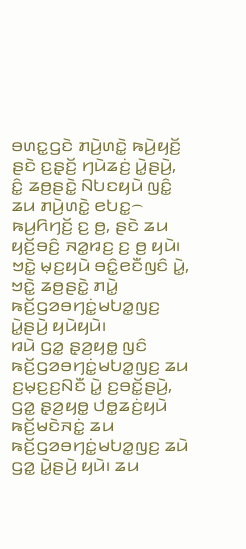ꤋꤛꤢ꤭ꤞꤢꤧ ꤊꤣꤧ꤬ꤛꤢꤧ꤭ ꤒꤣꤧ꤬ꤟꤢꤩ꤬ ꤔꤢꤧ ꤢ꤬ꤔ꤫ꤢꤩ꤬ ꤚꤣꤧꤘꤢꤦ꤬ ꤣꤧ꤭ꤔꤣꤧ꤬, ꤢꤨ꤭ ꤘꤥ꤬ꤔꤢꤧ꤭ ꤡꤝꤢꤟꤣꤧ ꤜꤢꤨ꤭ ꤘꤣ ꤊꤣꤧ꤬ꤛꤢꤧ꤭ ꤕꤝꤢ꤭꤮ ꤒꤣ꤬ꤖꤚꤢꤩ꤬ ꤢ꤬ ꤥ꤬, ꤔꤢꤧ ꤘꤣ ꤟꤢꤩ꤬ꤋꤢꤨ꤬ ꤏꤤ꤭ꤙꤢ꤬ ꤢ꤬ ꤥ꤬ ꤟꤣꤧ꤯ ꤠꤢꤧ꤭ ꤗ꤫ꤢ꤬ꤟꤣꤧ ꤋꤢꤨ꤭ꤕꤢꤪꤜꤢꤨ ꤣꤧ꤭, ꤠꤢꤧ꤭ ꤘꤥ꤬ꤔꤢꤧ꤭ ꤊꤣꤧ꤭ ꤒꤢꤩ꤬ꤞꤤꤋꤚꤢꤦ꤭ꤗꤝꤤ꤭ꤜꤢ꤬ ꤣꤧ꤭ꤔꤣꤧ꤬ ꤟꤣꤧꤟꤣꤧ꤯
ꤙꤣꤧ ꤞꤤ꤭ ꤔ꤫ꤤ꤬ꤟꤥ꤭ ꤜꤢꤨ ꤒꤢꤩ꤬ꤞꤤꤋꤚꤢꤦ꤭ꤗꤝꤤ꤭ꤜꤢ꤬ ꤘꤣ ꤢ꤬ꤗ꤫ꤢ꤬ꤢ꤬ꤡꤢꤪ ꤣꤧ꤭ ꤢ꤬ꤋꤢꤩ꤭ꤔꤣꤧ꤬, ꤞꤤ꤭ ꤔ꤫ꤤ꤬ꤟꤥ꤭ ꤓꤥ꤭ꤘꤢꤦ꤬ꤟꤣꤧ ꤒꤢꤩ꤬ꤗꤢꤧꤏꤢꤦ꤭ ꤘꤣ ꤒꤢꤩ꤬ꤞꤤꤋꤚꤢꤦ꤭ꤗꤝꤤ꤭ꤜꤢ꤬ ꤘꤣꤧ ꤞꤤ꤭ ꤣꤧ꤭ꤔꤣꤧ꤬ ꤟꤣꤧ꤯ ꤘꤣ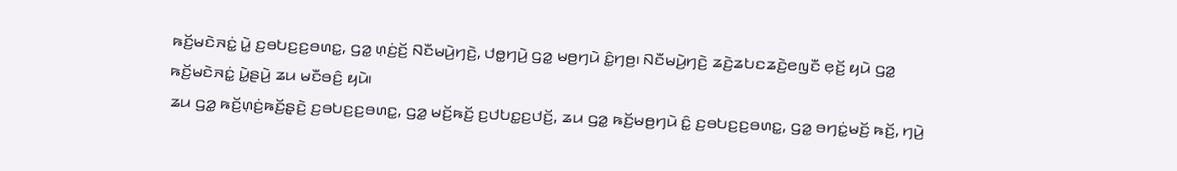ꤒꤢꤩ꤬ꤗꤢꤧꤏꤢꤦ꤭ ꤣꤧ꤭ ꤢ꤬ꤋꤝꤢ꤬ꤢ꤬ꤋꤛꤢ꤭, ꤞꤤ꤭ ꤛ꤫ꤢꤦ꤬ꤢꤩ꤬ ꤡꤢꤪꤗꤣꤧ꤬ꤚꤢꤧ꤬, ꤓꤥ꤭ꤚꤣꤧ꤬ ꤞꤤ꤭ ꤗꤥ꤬ꤚꤣꤧ ꤢꤨ꤭ꤚꤥ꤬꤯ ꤡꤢꤪꤗꤣꤧ꤬ꤚꤢꤧ꤬ ꤘꤢꤧ꤬ꤘꤝꤢꤘꤢꤧ꤬ꤕꤜꤢꤪ ꤕ꤫ꤢꤩ꤬ ꤟꤣꤧ ꤞꤤ꤭ ꤒꤢꤩ꤬ꤗꤢꤧꤏꤢꤦ꤭ ꤣꤧ꤭ꤔꤣꤧ꤬ ꤘꤣ ꤗꤢꤪꤋꤢꤨ꤬ ꤟꤣꤧ꤯
ꤘꤣ ꤞꤤ꤭ ꤒꤢꤩ꤬ꤛ꤫ꤢꤦ꤬ꤒꤢꤩ꤬ꤔ꤫ꤢꤧ꤬ ꤢ꤬ꤋꤝꤢ꤬ꤢ꤬ꤋꤛꤢ꤭, ꤞꤤ꤭ ꤗꤢꤩ꤬ꤒꤢꤩ꤬ ꤢ꤬ꤓꤝꤢ꤭ꤢ꤬ꤓꤢꤩ꤬, ꤘꤣ ꤞꤤ꤭ ꤒꤢꤩ꤬ꤗꤥ꤬ꤚꤣꤧ ꤢꤨ꤭ ꤢ꤬ꤋꤝꤢ꤬ꤢ꤬ꤋꤛꤢ꤭, ꤞꤤ꤭ ꤋꤚꤢꤦ꤭ꤗꤢꤩ꤬ ꤒꤢꤩ꤬, ꤚꤣꤧ꤬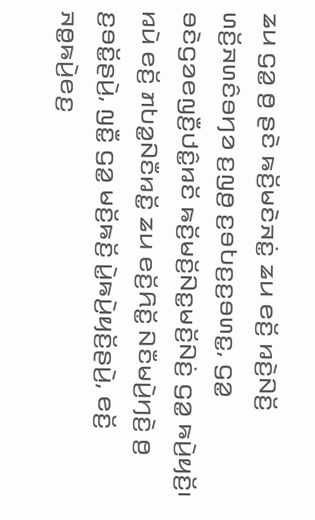ꤘꤣ ꤞꤤ꤭ ꤥ꤬ ꤔꤢꤧ ꤒꤢꤩ꤬ꤗꤢꤧꤏꤢꤦ꤭ ꤘꤣ ꤕꤢꤩ꤬ ꤙꤢꤧ꤬ꤡꤢꤩ꤬ ꤛꤢꤩ꤬ꤏꤛꤢꤨꤋꤚꤤ ꤢ꤬ꤜꤥ꤬ ꤢ꤬ꤋꤝꤢ꤬ꤢ꤬ꤋꤛꤢ꤭, ꤞꤤ꤭ ꤋꤢꤧꤞꤤꤕꤜꤢꤪ꤬ꤓꤢꤨ꤭ꤙꤢꤩ ꤒꤢꤩ꤬ꤗꤢꤩ꤬ꤡꤢ꤭ꤗꤢꤩ꤬ꤡꤢꤦ꤬ ꤞꤤ꤭ ꤒꤣꤧ꤬ꤟꤢꤩ꤬꤯ ꤙꤣꤧ ꤕꤢꤩ꤬ ꤊꤝꤤ꤭ꤡꤢꤪꤙꤢꤩ꤭ ꤘꤣ ꤕꤢꤩ꤬ꤖꤢꤩ꤭ ꤡꤢꤪꤗꤣꤧ꤬ꤚꤢꤧ꤬ ꤥ꤬ ꤢ꤬ꤋꤢꤩ꤭ꤔꤣꤧ꤬, ꤜꤢꤪ꤭ ꤞꤤ꤭ ꤗꤢꤩ꤬ꤒꤢꤩ꤬ ꤣꤧ꤭ꤒꤣꤧ꤬ꤟꤢꤩ꤬ꤔꤣꤧ꤬, ꤕꤢꤩ꤬ ꤏꤥ꤭ꤒꤣꤧ꤬ꤕꤢ꤬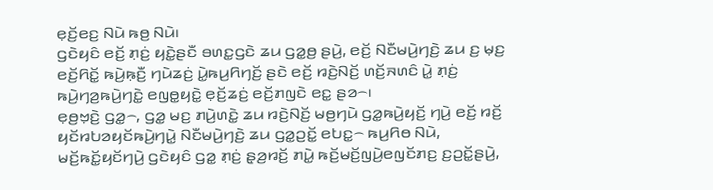ꤕ꤫ꤢꤩ꤬ꤕꤢ꤬ ꤡꤣꤧ ꤒꤥ꤬ ꤡꤣꤧ꤯
ꤞꤢꤧꤟꤢꤨ ꤕꤢꤩ꤬ ꤊ꤫ꤢꤦ꤬ ꤟꤢꤧ꤭ꤔꤢꤪ ꤋꤛꤢ꤭ꤞꤢꤧ ꤘꤣ ꤞꤤ꤭ꤥ꤬ ꤔꤣꤧ꤬, ꤕꤢꤩ꤬ ꤡꤢꤪꤗꤣꤧ꤬ꤚꤢꤧ꤬ ꤘꤣ ꤢ꤬ ꤗ꤫ꤢ꤬ ꤕꤢꤩ꤬ꤖꤢꤩ꤭ ꤒꤣꤧ꤬ꤒ꤫ꤢꤪ꤬ ꤚꤣꤧꤘꤢꤦ꤬ ꤣꤧ꤭ꤒꤣ꤬ꤖꤚꤢꤩ꤬ ꤔꤢꤧ ꤕꤢꤩ꤬ ꤙꤢꤧ꤬ꤡꤢꤩ꤬ ꤛꤢꤩ꤬ꤏꤛꤢꤨ ꤣꤧ꤭ ꤊ꤫ꤢꤦ꤬ ꤒꤣꤧ꤬ꤚꤤ꤬ꤒꤣꤧ꤬ꤚꤢꤧ꤭ ꤕꤜꤥ꤭ꤟꤢꤧ꤭ ꤕ꤫ꤢꤩ꤬ꤘꤢꤦ꤬ ꤕꤢꤩ꤬ꤊꤜꤢꤧ ꤕꤢ꤭ ꤔꤤ꤮꤯
ꤕ꤫ꤥ꤬ꤠ꤫ꤢꤧ꤬ ꤞꤤ꤭꤮, ꤞꤤ꤭ ꤗꤢ꤬ ꤊꤣꤧ꤬ꤛꤢꤧ꤭ ꤘꤣ ꤙꤢꤧ꤬ꤡꤢꤩ꤬ ꤗꤥ꤬ꤚꤣꤧ ꤞꤤ꤭ꤒꤣꤧ꤬ꤟꤢꤩ꤬ ꤚꤣꤧ꤬ ꤕꤢꤩ꤬ ꤙꤢꤩ꤬ ꤟꤢꤩꤙꤝꤤꤟꤢꤩꤒꤣꤧ꤬ꤚꤣꤧ꤭ ꤡꤢꤪꤗꤣꤧ꤬ꤚꤢꤧ꤬ ꤘꤣ ꤞꤤ꤭ꤑꤢꤩ꤭ ꤕꤝꤢ꤭꤮ ꤒꤣ꤬ꤖꤥ ꤡꤣꤧ, ꤗꤢꤩ꤬ꤒꤢꤩ꤭ꤟꤢꤩꤚꤣꤧ꤬ ꤞꤢꤧꤟꤢꤨ ꤞꤤ꤭ ꤊ꤫ꤢꤦ꤬ ꤔ꤫ꤤ꤬ꤙꤢꤩ꤬ ꤊꤣꤧ꤭ ꤒꤢꤩ꤬ꤗꤢꤩ꤬ꤜꤣꤧ꤬ꤕꤜꤢꤩꤊꤢ꤬ ꤢ꤬ꤑꤢꤩ꤭ꤔꤣꤧ꤬,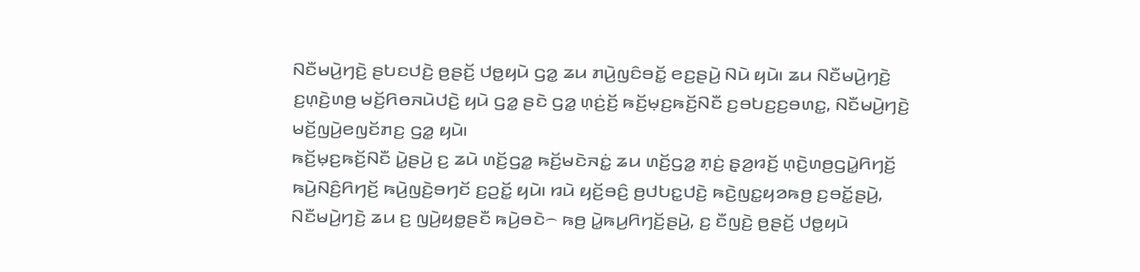ꤡꤢꤪꤗꤣꤧ꤬ꤚꤢꤧ꤬ ꤔꤝꤢꤓꤢꤧ꤬ ꤥ꤬ꤔꤢꤩ꤬ ꤓꤥ꤭ꤟꤣꤧ ꤞꤤ꤭ ꤘꤣ ꤊꤣꤧ꤬ꤜꤢꤨꤋꤢꤩ꤭ ꤕꤢ꤬ꤔꤣꤧ꤬ ꤡꤣꤧ ꤟꤣꤧ꤯ ꤘꤣ ꤡꤢꤪꤗꤣꤧ꤬ꤚꤢꤧ꤬ ꤢ꤬ꤛ꤫ꤢꤧ꤬ꤛꤥ꤬ ꤗꤢꤩ꤬ꤖꤥꤏꤣꤧꤓꤢꤧ꤬ ꤟꤣꤧ ꤞꤤ꤭ ꤔꤢꤧ ꤞꤤ꤭ ꤛ꤫ꤢꤦ꤬ꤢꤩ꤬ ꤒꤢꤩ꤬ꤗ꤫ꤢ꤬ꤒꤢꤩ꤬ꤡꤢꤪ ꤢ꤬ꤋꤝꤢ꤬ꤢ꤬ꤋꤛꤢ꤭, ꤡꤢꤪꤗꤣꤧ꤬ꤚꤢꤧ꤬ ꤗꤢꤩ꤬ꤜꤣꤧ꤬ꤕꤜꤢꤩꤊꤢ꤬ ꤞꤤ꤭ ꤟꤣꤧ꤯
ꤒꤢꤩ꤬ꤗ꤫ꤢ꤬ꤒꤢꤩ꤬ꤡꤢꤪ ꤣꤧ꤭ꤔꤣꤧ꤬ ꤢ꤬ ꤘꤣꤧ ꤛꤢꤩ꤬ꤞꤤ꤭ ꤒꤢꤩ꤬ꤗꤢꤧꤏꤢꤦ꤭ ꤘꤣ ꤛꤢꤩ꤬ꤞꤤ꤭ ꤊ꤫ꤢꤦ꤬ ꤔ꤫ꤤ꤬ꤙꤢꤩ꤬ ꤛ꤫ꤢꤧ꤬ꤛꤥ꤬ꤞꤣꤧ꤭ꤖꤚꤢꤩ꤬ ꤒꤣꤧ꤬ꤡꤢꤨ꤬ꤖꤚꤢꤩ꤬ ꤒꤣꤧ꤬ꤜꤢꤧ꤬ꤋꤚꤢꤩ ꤢ꤬ꤑꤢꤩ꤭ ꤟꤣꤧ꤯ ꤙꤣꤧ ꤟꤢꤩ꤬ꤋꤢꤨ꤬ ꤥ꤬ꤓꤝꤢ꤭ꤓꤢꤧ꤬ ꤒꤢꤧ꤬ꤜꤢ꤭ꤟꤤꤒꤥ꤬ ꤢ꤬ꤋꤢꤩ꤭ꤔꤣꤧ꤬, ꤡꤢꤪꤗꤣꤧ꤬ꤚꤢꤧ꤬ ꤘꤣ ꤢ꤬ ꤜꤣꤧ꤬ꤟꤥ꤭ꤔꤢꤪ ꤒꤣꤧ꤬ꤋꤢꤧ꤮ ꤒꤥ꤬ ꤣꤧ꤭ꤒꤣ꤬ꤖꤚꤢꤩ꤬ꤔꤣꤧ꤬, ꤢ꤬ ꤢꤪꤜꤢꤧ꤬ ꤥ꤬ꤔꤢꤩ꤬ ꤓꤥ꤭ꤟꤣꤧ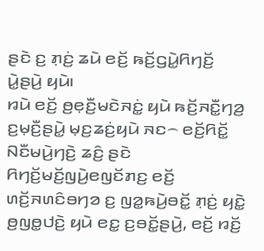ꤔꤢꤧ ꤢ꤬ ꤊ꤫ꤢꤦ꤬ ꤘꤣꤧ ꤕꤢꤩ꤬ ꤒꤢꤩ꤬ꤞꤣꤧ꤭ꤖꤚꤢꤩ꤬ ꤣꤧ꤭ꤔꤣꤧ꤬ ꤟꤣꤧ꤯
ꤙꤣꤧ ꤕꤢꤩ꤬ ꤥ꤬ꤕ꤫ꤢꤪ꤬ꤗꤢꤧꤏꤢꤦ꤭ ꤟꤣꤧ ꤒꤢꤩ꤬ꤏꤢꤪ꤭ꤚꤤ꤬ ꤢ꤬ꤗ꤫ꤢꤪ꤬ꤔꤣꤧ꤭ ꤗ꤫ꤢ꤬ꤘꤢꤦ꤬ꤟꤣꤧ ꤏꤢ꤮ ꤕꤢꤩ꤬ꤖꤢꤩ꤭ ꤡꤢꤪꤗꤣꤧ꤬ꤚꤢꤧ꤬ ꤘꤢꤨ꤬ ꤔꤢꤧ ꤖꤚꤢꤩ꤬ꤗꤢꤩ꤬ꤜꤣꤧ꤬ꤕꤜꤢꤩꤊꤢ꤬ ꤕꤢꤩ꤬ ꤛꤢꤩ꤬ꤏꤛꤢꤨꤋꤚꤤ ꤢ꤬ ꤜꤤ꤭ꤒꤣꤧ꤬ꤋꤢꤩ꤭ ꤊ꤫ꤢꤦ꤬ ꤟꤢꤧ꤭ ꤥ꤬ꤜꤥ꤭ꤓꤢꤧ꤬ ꤟꤣꤧ ꤕꤢ꤭ ꤢ꤬ꤋꤢꤩ꤭ꤔꤣꤧ꤬, ꤕꤢꤩ꤬ ꤙꤢꤩ꤬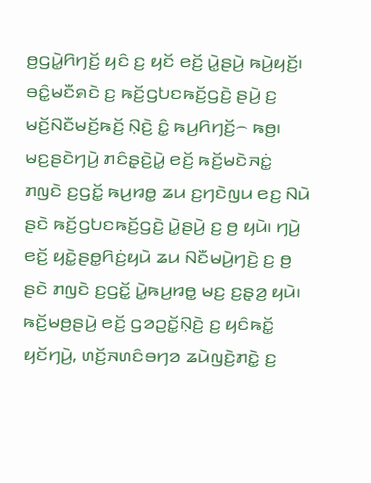ꤥ꤬ꤞꤣꤧ꤭ꤖꤚꤢꤩ꤬ ꤟꤢꤨ ꤢ꤬ ꤟꤢꤩ ꤕꤢꤩ꤬ ꤣꤧ꤭ꤔꤣꤧ꤬ ꤒꤣꤧ꤬ꤟꤢꤩ꤬꤯
ꤋꤢꤨ꤭ꤗꤢꤪꤎꤢꤧ ꤢ꤬ ꤒꤢꤩ꤬ꤞꤝꤢꤒꤢꤩ꤬ꤞꤢꤧ꤬ ꤔꤣꤧ꤬ ꤢ꤬ ꤗꤢꤩ꤬ꤡꤢꤪꤗꤢꤩ꤬ꤒꤢꤩ꤬ ꤡ꤫ꤢꤧ꤬ ꤢꤨ꤭ ꤒꤣ꤬ꤖꤚꤢꤩ꤬꤮ ꤒꤥ꤬꤯ ꤗꤢ꤬ꤔꤢꤧꤚꤣꤧ꤬ ꤊꤢꤨꤔ꤫ꤢꤧ꤬ꤣꤧ꤭ ꤕꤢꤩ꤬ ꤒꤢꤩ꤬ꤗꤢꤧꤏꤢꤦ꤭ ꤊꤜꤢꤧ ꤢ꤬ꤞꤢꤩ꤭ ꤒꤣ꤬ꤙꤥ꤭ ꤘꤣ ꤢ꤬ꤚꤢꤧꤜꤣ ꤕꤢ꤬ ꤡꤣꤧ ꤔꤢꤧ ꤒꤢꤩ꤬ꤞꤝꤢꤒꤢꤩ꤬ꤞꤢꤧ꤬ ꤣꤧ꤭ꤔꤣꤧ꤬ ꤢ꤬ ꤥ꤬ ꤟꤣꤧ꤯ ꤚꤣꤧ꤬ ꤕꤢꤩ꤬ ꤟꤢꤧ꤭ꤔꤥ꤭ꤖꤢꤦ꤬ꤟꤣꤧ ꤘꤣ ꤡꤢꤪꤗꤣꤧ꤬ꤚꤢꤧ꤬ ꤢ꤬ ꤥ꤬ ꤔꤢꤧ ꤊꤜꤢꤧ ꤢ꤬ꤞꤢꤩ꤭ ꤣꤧ꤭ꤒꤣ꤬ꤙꤥ꤭ ꤗꤢ꤬ ꤢ꤬ꤔ꤫ꤤ꤬ ꤟꤣꤧ꤯
ꤒꤢꤩ꤬ꤗꤥ꤬ꤔꤣꤧ꤬ ꤕꤢꤩ꤬ ꤞꤤꤑꤢꤩ꤭ꤡ꤫ꤢꤧ꤬ ꤢ꤬ ꤟꤢꤨꤒꤢꤩ꤭ ꤟꤢꤩꤚꤣꤧ꤬, ꤛꤢꤩ꤬ꤏꤛꤢꤨꤋꤚꤤ ꤘꤣꤧꤜꤢꤧ꤬ꤊꤢꤧ꤭ ꤢ꤬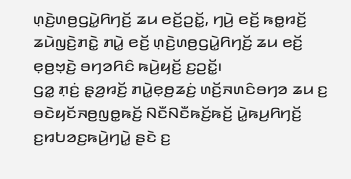ꤛ꤫ꤢꤧ꤬ꤛꤥ꤬ꤞꤣꤧ꤭ꤖꤚꤢꤩ꤬ ꤘꤣ ꤕꤢꤩ꤬ꤑꤢꤩ꤭, ꤚꤣꤧ꤬ ꤕꤢꤩ꤬ ꤒꤥ꤭ꤙꤢꤩ꤬ ꤘꤣꤧꤜꤢꤧ꤬ꤊꤢꤧ꤭ ꤊꤣꤧ꤭ ꤕꤢꤩ꤬ ꤛ꤫ꤢꤧ꤬ꤛꤥ꤬ꤞꤣꤧ꤭ꤖꤚꤢꤩ꤬ ꤘꤣ ꤕꤢꤩ꤬ ꤕ꤫ꤥ꤬ꤠ꤫ꤢꤧ꤬ ꤋꤚꤤꤖꤢꤨ ꤒꤣꤧ꤬ꤟꤢꤩ꤬ ꤢ꤬ꤑꤢꤩ꤭꤯
ꤞꤤ꤭ ꤊ꤫ꤢꤦ꤬ ꤔ꤫ꤤ꤬ꤙꤢꤩ꤬ ꤊꤣꤧ꤭ꤕ꤫ꤥ꤬ꤘꤢꤦ꤬ ꤛꤢꤩ꤬ꤏꤛꤢꤨꤋꤚꤤ ꤘꤣ ꤢ꤬ ꤋꤢꤧꤟꤢꤩꤏꤥ꤬ꤜꤥ꤭ꤒꤢꤩ꤬ ꤡꤢꤪꤡꤢꤪꤒꤢꤩ꤬ꤒꤢꤩ꤬ ꤣꤧ꤭ꤒꤣ꤬ꤖꤚꤢꤩ꤬ ꤢ꤬ꤙꤝꤤꤢ꤬ꤒꤣꤧ꤬ꤚꤣꤧ꤭ ꤔꤢꤧ ꤢ꤬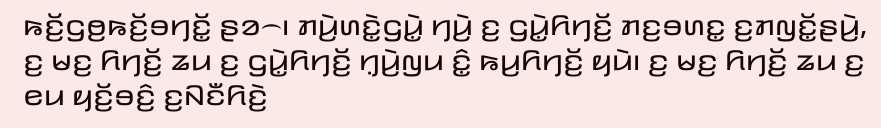ꤒꤢꤩ꤬ꤞꤥ꤬ꤒꤢꤩ꤬ꤋꤚꤢꤩ꤭ ꤔꤤ꤮꤯ ꤊꤣꤧ꤬ꤛꤢꤧ꤭ꤞꤣꤧ꤭ ꤚꤣꤧ꤬ ꤢ꤬ ꤞꤣꤧ꤭ꤖꤚꤢꤩ꤬ ꤊꤢ꤬ꤋꤛꤢ꤭ ꤢ꤬ꤊꤜꤢꤩ꤭ꤔꤣꤧ꤬, ꤢ꤬ ꤗꤢ꤬ ꤖꤚꤢꤩ꤬ ꤘꤣ ꤢ꤬ ꤞꤣꤧ꤭ꤖꤚꤢꤩ꤬ ꤚ꤫ꤣꤧ꤬ꤜꤣ ꤢꤨ꤭ ꤒꤣ꤬ꤖꤚꤢꤩ꤬ ꤟꤣꤧ꤯ ꤢ꤬ ꤗꤢ꤬ ꤖꤚꤢꤩ꤬ ꤘꤣ ꤢ꤬ ꤕꤣ ꤟꤢꤩ꤬ꤋꤢꤨ꤬ ꤢ꤬ꤡꤢꤪꤖꤢꤧ꤬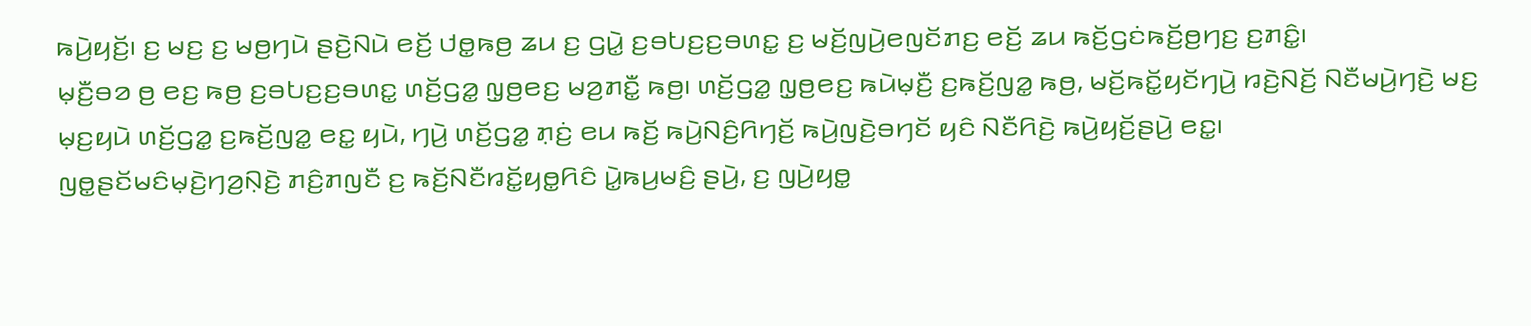ꤒꤣꤧ꤬ꤟꤢꤩ꤬꤯ ꤢ꤬ ꤗꤢ꤬ ꤢ꤬ ꤗꤥ꤬ꤚꤣꤧ ꤔꤢꤧ꤬ꤡꤣꤧ ꤕꤢꤩ꤬ ꤓꤥ꤭ꤒꤥ꤬ ꤘꤣ ꤢ꤬ ꤞꤣꤧ꤭ ꤢ꤬ꤋꤝꤢ꤬ꤢ꤬ꤋꤛꤢ꤭ ꤢ꤬ ꤗꤢꤩ꤬ꤜꤣꤧ꤬ꤕꤜꤢꤩꤊꤢ꤬ ꤕꤢꤩ꤬ ꤘꤣ ꤒꤢꤩ꤬ꤞꤢꤦꤒꤢꤩ꤬ꤥ꤬ꤚꤢ꤬ ꤢ꤬ꤊꤢꤨ꤭꤯
ꤗ꤫ꤢꤪ꤬ꤋꤤ ꤥ꤬ ꤕꤢ꤬ ꤒꤥ꤬ ꤢ꤬ꤋꤝꤢ꤬ꤢ꤬ꤋꤛꤢ꤭ ꤛꤢꤩ꤬ꤞꤤ꤭ ꤜ꤫ꤥ꤬ꤕꤢ꤬ ꤗꤤ꤬ꤊꤢꤪ꤭ ꤒꤥ꤬꤯ ꤛꤢꤩ꤬ꤞꤤ꤭ ꤜ꤫ꤥ꤬ꤕꤢ꤬ ꤒꤣꤧꤗ꤫ꤢꤪ꤬ ꤢ꤬ꤒꤢꤩ꤬ꤜꤤ꤭ ꤒꤥ꤬, ꤗꤢꤩ꤬ꤒꤢꤩ꤭ꤟꤢꤩꤚꤣꤧ꤬ ꤙꤢꤧ꤬ꤡꤢꤩ꤬ ꤡꤢꤪꤗꤣꤧ꤬ꤚꤢꤧ꤬ ꤗꤢ꤬ ꤗ꤫ꤢ꤬ꤟꤣꤧ ꤛꤢꤩ꤬ꤞꤤ꤭ ꤢ꤬ꤒꤢꤩ꤬ꤜꤤ꤭ ꤕꤢ꤭ ꤟꤣꤧ, ꤚꤣꤧ꤬ ꤛꤢꤩ꤬ꤞꤤ꤭ ꤊ꤫ꤢꤦ꤬ ꤕꤣ ꤒꤢꤩ꤬ ꤒꤣꤧ꤬ꤡꤢꤨ꤬ꤖꤚꤢꤩ꤬ ꤒꤣꤧ꤬ꤜꤢꤧ꤬ꤋꤚꤢꤩ ꤟꤢꤨ ꤡꤢꤪꤖꤢꤧ꤬ ꤒꤣꤧ꤬ꤟꤢꤩ꤬ꤔꤣꤧ꤬ ꤕꤢ꤭꤯
ꤜꤥ꤭ꤔꤢꤩꤗꤢꤨꤗ꤫ꤢꤧ꤬ꤚꤤ꤬ꤡ꤫ꤢꤧ꤬ ꤊꤢꤨ꤬ꤊꤜꤢꤪ ꤢ꤬ ꤒꤢꤩ꤬ꤡꤢꤪꤙꤢꤩ꤭ꤟꤥ꤭ꤖꤢꤨ ꤣꤧ꤭ꤒꤣ꤬ꤗꤢꤨ꤬ ꤔꤣꤧ꤬, ꤢ꤬ ꤜꤣꤧ꤬ꤟꤥ꤭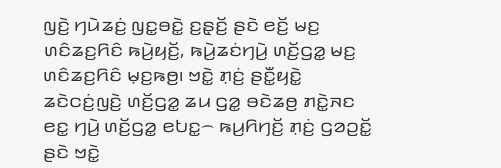ꤜꤢꤧ꤬ ꤚꤣꤧꤘꤢꤦ꤬ ꤜꤢ꤭ꤋꤢꤧ꤭ ꤢ꤬ꤔ꤫ꤢꤩ꤬ ꤔꤢꤧ ꤕꤢꤩ꤬ ꤗꤢ꤬ ꤛꤢꤨꤘꤢ꤬ꤖꤢꤨ ꤒꤣꤧ꤬ꤟꤢꤩ꤬, ꤒꤣꤧ꤬ꤘꤢꤦꤚꤣꤧ꤬ ꤛꤢꤩ꤬ꤞꤤ꤭ ꤗꤢ꤬ ꤛꤢꤨꤘꤢ꤬ꤖꤢꤨ ꤗ꤫ꤢ꤬ꤒꤥ꤬꤯ ꤠꤢꤧ꤭ ꤊ꤫ꤢꤦ꤬ ꤔꤢꤪ꤭ꤟꤢꤧ꤭ ꤘꤢꤧꤍꤢꤦ꤬ꤜꤢꤧ꤬ ꤛꤢꤩ꤬ꤞꤤ꤭ ꤘꤣ ꤞꤤ꤭ ꤋꤢꤧꤘꤥ꤬ ꤊꤢꤧ꤭ꤏꤢ ꤕꤢ꤭ ꤚꤣꤧ꤬ ꤛꤢꤩ꤬ꤞꤤ꤭ ꤕꤝꤢ꤭꤮ ꤒꤣ꤬ꤖꤚꤢꤩ꤬ ꤊ꤫ꤢꤦ꤬ ꤞꤤꤑꤢꤩ꤭ ꤔꤢꤧ ꤠꤢꤧ꤭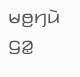ꤗꤥ꤬ꤚꤣꤧ ꤞꤤ꤭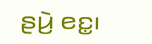ꤔꤣꤧ꤬ ꤕꤢ꤭꤯